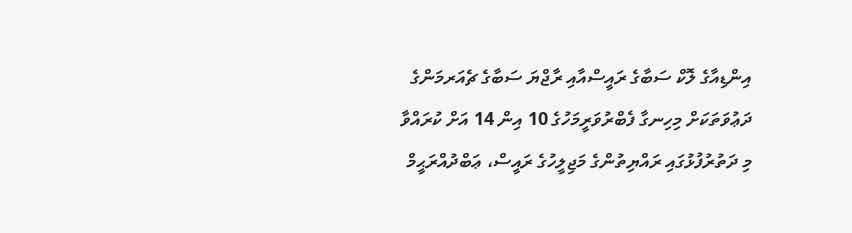އިންޑިއާގެ ލޮކް ސަބާގެ ރައީސްއާއި ރާޖްޔަ ސަބާގެ ޗެއަރމަންގެ ދަޢުވަތަކަށް މިހިނގާ ފެބްރުވަރީމަހުގެ 10 އިން 14 އަށް ކުރައްވާ މި ދަތުރުފުޅުގައި ރައްޔިތުންގެ މަޖިލީހުގެ ރައީސް، ޢަބްދުއްރަޙީމް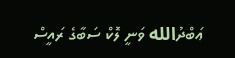ޢަބްދުالله ވަނީ ލޮކް ސަބާގެ ރައީސް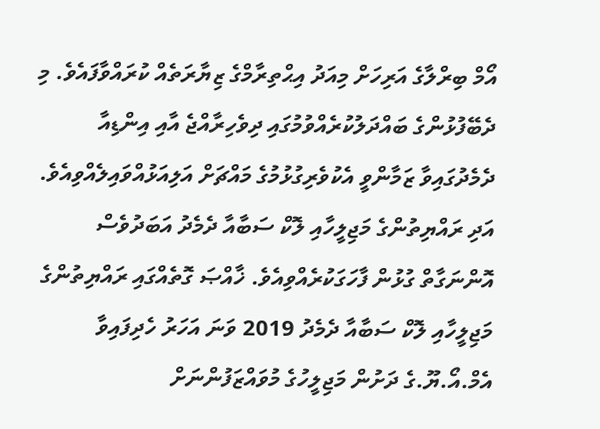އޯމް ބިރްލާގެ އަރިހަށް މިއަދު އިޙްތިރާމްގެ ޒިޔާރަތެއް ކުރައްވާފައެވެ. މި ދެބޭފުޅުންގެ ބައްދަލުކުރެއްވުމުގައި ދިވެހިރާއްޖެ އާއި އިންޑިއާ ދެމެދުގައިވާ ޒަމާންވީ އެކުވެރިގުޅުމުގެ މައްޗަށް އަލިއަޅުއްވައިލެއްވިއެވެ. އަދި ރައްޔިތުންގެ މަޖިލީހާއި ލޮކް ސަބާއާ ދެމެދު އަބަދުވެސް އޮންނަގާތް ގުޅުން ފާހަގަކުރެއްވިއެވެ. ޚާއްޞަ ގޮތެއްގައި ރައްޔިތުންގެ މަޖިލީހާއި ލޮކް ސަބާއާ ދެމެދު 2019 ވަނަ އަހަރު ހެދިފައިވާ އެމް.އޯ.ޔޫ.ގެ ދަށުން މަޖިލީހުގެ މުވައްޒަފުންނަށް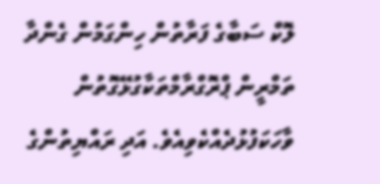ލޮކް ސަބާގެ ފަރާތުން ހިންގަމުން ގެންދާ ތަމްރީން ޕްރޮގްރާމްތަކާގުޅޭގޮތުން ވާހަކަފުޅުދެއްކެވިއެވެ. އަދި ރައްޔިތުންގެ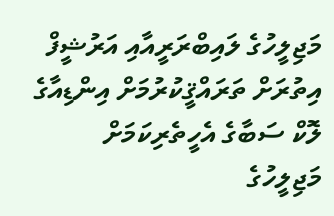މަޖިލީހުގެ ލައިބްރަރީއާއި އަރުޝީފް އިތުރަށް ތަރައްޤީކުރުމަށް އިންޑިއާގެ ލޮކް ސަބާގެ އެހީތެރިކަމަށް މަޖިލީހުގެ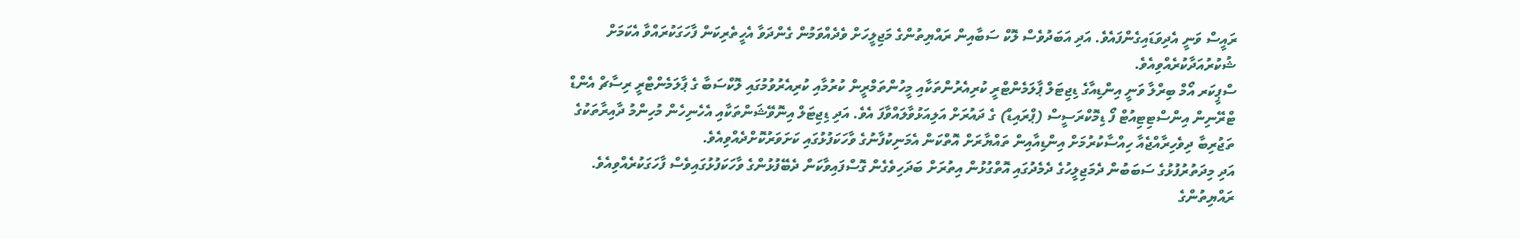ރައީސް ވަނީ އެދިވަޑައިގެންފައެވެ. އަދި އަބަދުވެސް ލޮކް ސަބާއިން ރައްޔިތުންގެ މަޖިލީހަށް ވެދެއްވަމުން ގެންދަވާ އެހީތެރިކަން ފާހަގަކުރައްވާ އެކަމަށް ޝުކުރުއަދާކުރެއްވިއެވެ.
ސްޕީކަރ އޯމް ބިރްލާ ވަނީ އިންޑިއާގެ ޑިޖިޓަލް ޕާލަމެންޓްރީ ކުރިއެރުންތަކާއި މީހުންތަމްރީން ކުރުމާއި ކުރިއެރުވުމުގައި ލޮކްސަބާ ގެ ޕާލަމެންޓްރީ ރިސާޗް އެންޑް ޓްރޭނިން އިންސްޓިޓިއުޓް ފޯ ޑިމޮކްރަސީސް (ޕްރައިޑް) ގެ ދައުރަށް އަލިއަޅުވާލައްވާފަ އެވެ. އަދި ޑިޖިޓަލް އިނޮވޭޝަންތަކާއި އެހެނިހެން މުހިންމު ދާއިރާތަކުގެ ތަޖުރިބާ ދިވެހިރާއްޖެއާ ހިއްސާކުރުމަށް އިންޑިއާއިން ތައްޔާރަށް އޮތްކަން އެމަނިކުފާނުގެ ވާހަކަފުޅުގައި ކަށަވަރުކޮށްދެއްވިއެވެ.
އަދި މިދަތުރުފުޅުގެ ސަބަބުން ދެމަޖިލީހުގެ ދެމެދުގައި އޮތްގުޅުން އިތުރަށް ބަދަހިވެގެން ގޮސްފައިވާކަން ދެބޭފުޅުންގެ ވާހަކަފުޅުގައިވެސް ފާހަގަކުރެއްވިއެވެ. ރައްޔިތުންގެ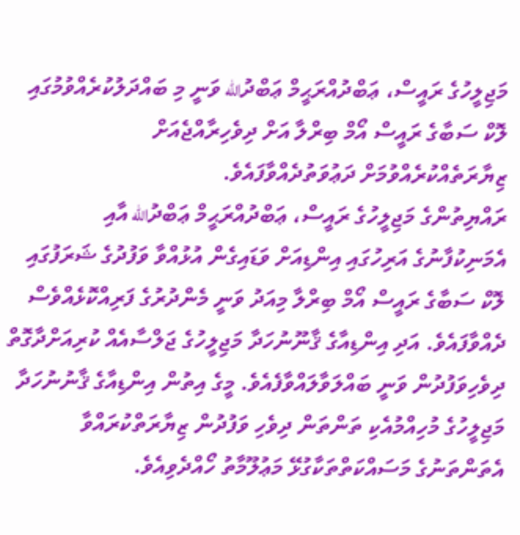މަޖިލީހުގެ ރައީސް، ޢަބްދުއްރަޙީމް ޢަބްދުالله ވަނީ މި ބައްދަލުކުރެއްވުމުގައި ލޮކް ސަބާގެ ރައީސް އޯމް ބިރްލާ އަށް ދިވެހިރާއްޖެއަށް ޒިޔާރަތެއްކުރެއްވުމަށް ދަޢުވަތުދެއްވާފައެވެ.
ރައްޔިތުންގެ މަޖިލީހުގެ ރައީސް، ޢަބްދުއްރަޙީމް ޢަބްދުالله އާއި އެމަނިކުފާނުގެ އަރިހުގައި އިންޑިއަށް ވަޑައިގެން އުޅުއްވާ ވަފުދުގެ ޝަރަފުގައި ލޮކް ސަބާގެ ރައީސް އޯމް ބިރްލާ މިއަދު ވަނީ މެންދުރުގެ ފަރިއްކޮޅެއްވެސް ދެއްވާފައެވެ. އަދި އިންޑިއާގެ ޤާނޫނުހަދާ މަޖިލީހުގެ ޖަލްސާއެއް ކުރިއަށްދާގޮތް ދިވެހިވަފުދުން ވަނީ ބައްލަވާލައްވާފެއެވެ. މީގެ އިތުން އިންޑިއާގެ ޤާނުނުހަދާ މަޖިލީހުގެ މުހިއްމުއެކި ތަންތަން ދިވެހި ވަފުދުން ޒިޔާރަތްކުރައްވާ އެތަންތަނުގެ މަސައްކަތްތަކާގުޅޭ މަޢުލޫމާތު ހޯއްދެވިއެވެ.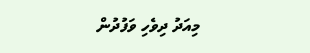މިއަދު ދިވެހި ވަފުދުން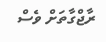ރާޖްގާތަށް ވެސް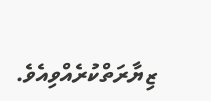ޒިޔާރަތްކުރެއްވިއެވެ.